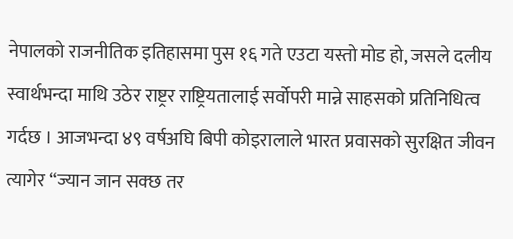नेपालको राजनीतिक इतिहासमा पुस १६ गते एउटा यस्तो मोड हो, जसले दलीय स्वार्थभन्दा माथि उठेर राष्ट्रर राष्ट्रियतालाई सर्वोपरी मान्ने साहसको प्रतिनिधित्व गर्दछ । आजभन्दा ४९ वर्षअघि बिपी कोइरालाले भारत प्रवासको सुरक्षित जीवन त्यागेर “ज्यान जान सक्छ तर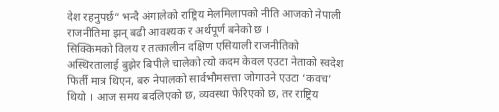देश रहनुपर्छ“ भन्दै अंगालेको राष्ट्रिय मेलमिलापको नीति आजको नेपाली राजनीतिमा झन् बढी आवश्यक र अर्थपूर्ण बनेको छ ।
सिक्किमको विलय र तत्कालीन दक्षिण एसियाली राजनीतिको अस्थिरतालाई बुझेर बिपीले चालेको त्यो कदम केवल एउटा नेताको स्वदेश फिर्ती मात्र थिएन, बरु नेपालको सार्वभौमसत्ता जोगाउने एउटा ‘कवच’ थियो । आज समय बदलिएको छ, व्यवस्था फेरिएको छ, तर राष्ट्रिय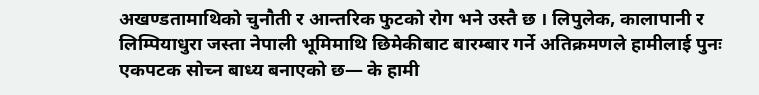अखण्डतामाथिको चुनौती र आन्तरिक फुटको रोग भने उस्तै छ । लिपुलेक, कालापानी र लिम्पियाधुरा जस्ता नेपाली भूमिमाथि छिमेकीबाट बारम्बार गर्ने अतिक्रमणले हामीलाई पुनः एकपटक सोच्न बाध्य बनाएको छ— के हामी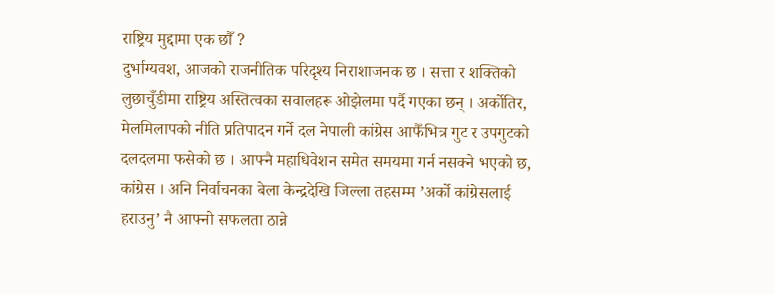राष्ट्रिय मुद्दामा एक छौँ ?
दुर्भाग्यवश, आजको राजनीतिक परिदृश्य निराशाजनक छ । सत्ता र शक्तिको लुछाचुँडीमा राष्ट्रिय अस्तित्वका सवालहरू ओझेलमा पर्दै गएका छन् । अर्कोतिर, मेलमिलापको नीति प्रतिपादन गर्ने दल नेपाली कांग्रेस आफैँभित्र गुट र उपगुटको दलदलमा फसेको छ । आफ्नै महाधिवेशन समेत समयमा गर्न नसक्ने भएको छ,
कांग्रेस । अनि निर्वाचनका बेला केन्द्रदेखि जिल्ला तहसम्म ’अर्को कांग्रेसलाई हराउनु’ नै आफ्नो सफलता ठान्ने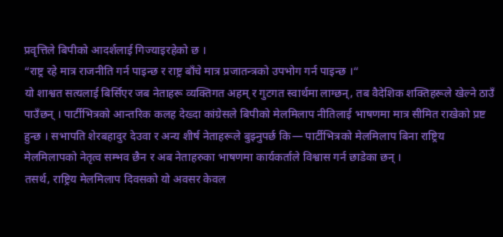प्रवृत्तिले बिपीको आदर्शलाई गिज्याइरहेको छ ।
“राष्ट्र रहे मात्र राजनीति गर्न पाइन्छ र राष्ट्र बाँचे मात्र प्रजातन्त्रको उपभोग गर्न पाइन्छ ।“
यो शाश्वत सत्यलाई बिर्सिएर जब नेताहरू व्यक्तिगत अहम् र गुटगत स्वार्थमा लाग्छन्, तब वैदेशिक शक्तिहरूले खेल्ने ठाउँ पाउँछन् । पार्टीभित्रको आन्तरिक कलह देख्दा कांग्रेसले बिपीको मेलमिलाप नीतिलाई भाषणमा मात्र सीमित राखेको प्रष्ट हुन्छ । सभापति शेरबहादुर देउवा र अन्य शीर्ष नेताहरूले बुझ्नुपर्छ कि— पार्टीभित्रको मेलमिलाप बिना राष्ट्रिय मेलमिलापको नेतृत्व सम्भव छैन र अब नेताहरुका भाषणमा कार्यकर्ताले विश्वास गर्न छाडेका छन् ।
तसर्थ, राष्ट्रिय मेलमिलाप दिवसको यो अवसर केवल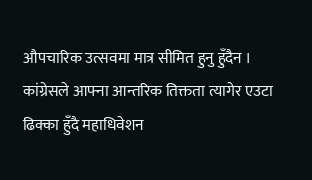औपचारिक उत्सवमा मात्र सीमित हुनु हुँदैन । कांग्रेसले आफ्ना आन्तरिक तिक्तता त्यागेर एउटा ढिक्का हुँदै महाधिवेशन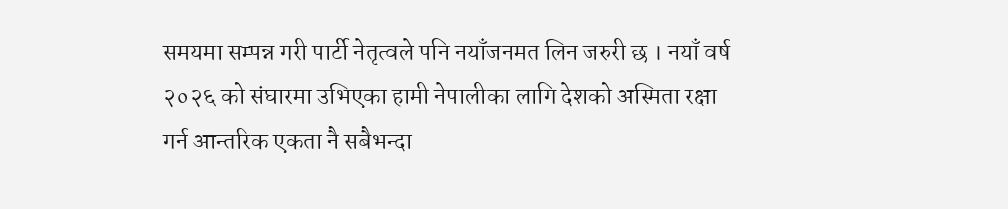समयमा सम्पन्न गरी पार्टी नेतृत्वले पनि नयाँजनमत लिन जरुरी छ । नयाँ वर्ष २०२६ को संघारमा उभिएका हामी नेपालीका लागि देशको अस्मिता रक्षा गर्न आन्तरिक एकता नै सबैभन्दा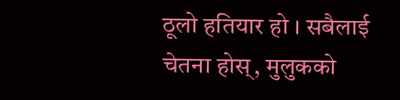ठूलो हतियार हो । सबैलाई चेतना होस्, मुलुकको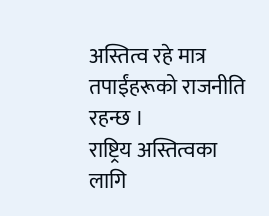अस्तित्व रहे मात्र तपाईंहरूको राजनीति रहन्छ ।
राष्ट्रिय अस्तित्वका लागि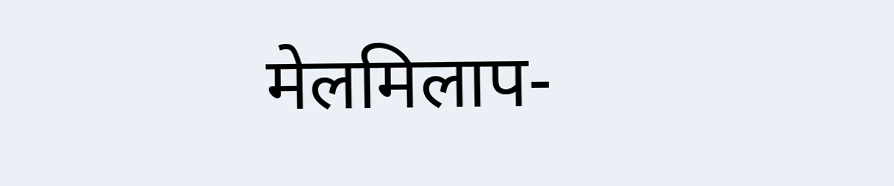मेलमिलाप-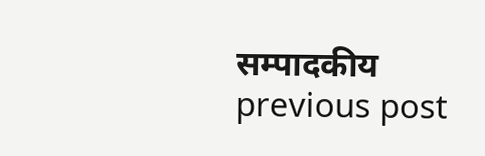सम्पादकीय
previous post